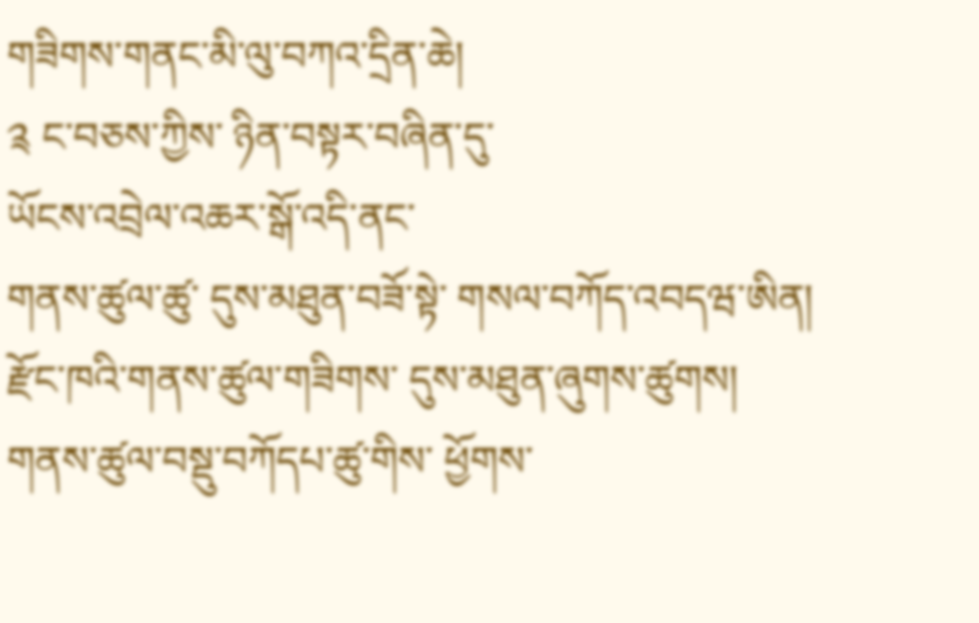གཟིགས་གནང་མི་ལུ་བཀའ་དྲིན་ཆེ།
༉ ང་བཅས་ཀྱིས་ ཉིན་བསྟར་བཞིན་དུ་
ཡོངས་འབྲེལ་འཆར་སྒོ་འདི་ནང་
གནས་ཚུལ་ཚུ་ དུས་མཐུན་བཟོ་སྟེ་ གསལ་བཀོད་འབདཝ་ཨིན།
རྫོང་ཁའི་གནས་ཚུལ་གཟིགས་ དུས་མཐུན་ཞུགས་ཚུགས།
གནས་ཚུལ་བསྡུ་བཀོདཔ་ཚུ་གིས་ ཕྱོགས་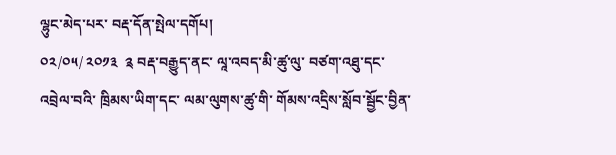ལྷུང་མེད་པར་ བརྡ་དོན་སྤེལ་དགོཔ།
༠༢/༠༥/ ༢༠༡༣  ༉ བརྡ་བརྒྱུད་ནང་ ལཱ་འབད་མི་ཚུ་ལུ་ བཙག་འཐུ་དང་འབྲེལ་བའི་ ཁྲིམས་ཡིག་དང་ ལམ་ལུགས་ཚུ་གི་ གོམས་འདྲིས་སློབ་སྦྱོང་བྱིན་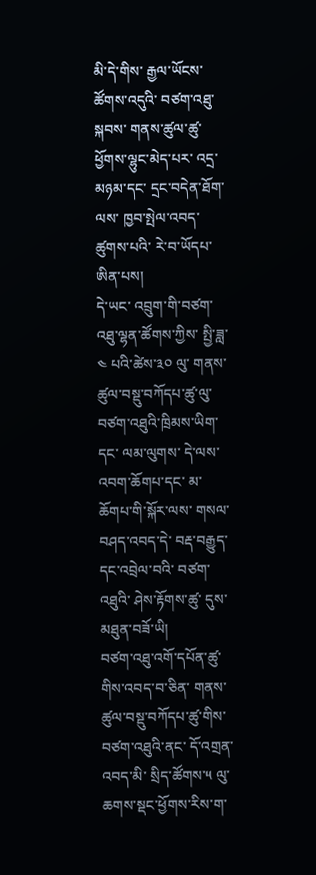མི་དེ་གིས་ རྒྱལ་ཡོངས་ཚོགས་འདུའི་ བཙག་འཐུ་སྐབས་ གནས་ཚུལ་ཚུ་ ཕྱོགས་ལྷུང་མེད་པར་ འདྲ་མཉམ་དང་ དྲང་བདེན་ཐོག་ལས་ ཁྱབ་སྤེལ་འབད་ཚུགས་པའི་ རེ་བ་ཡོདཔ་ཨིན་པས།
དེ་ཡང་ འབྲུག་གི་བཙག་འཐུ་ལྷན་ཚོགས་ཀྱིས་ སྤྱི་ཟླ་༤ པའི་ཚེས་༣༠ ལུ་ གནས་ཚུལ་བསྡུ་བཀོདཔ་ཚུ་ལུ་ བཙག་འཐུའི་ཁྲིམས་ཡིག་དང་ ལམ་ལུགས་ དེ་ལས་ འབག་ཆོགཔ་དང་ མ་ཆོགཔ་གི་སྐོར་ལས་ གསལ་བཤད་འབད་དེ་ བརྡ་བརྒྱུད་དང་འབྲེལ་བའི་ བཙག་འཐུའི་ ཤེས་རྟོགས་ཚུ་ དུས་མཐུན་བཟོ་ཡི།
བཙག་འཐུ་འགོ་དཔོན་ཚུ་གིས་འབད་བ་ཅིན་ གནས་ཚུལ་བསྡུ་བཀོདཔ་ཚུ་གིས་ བཙག་འཐུའི་ནང་ དོ་འགྲན་འབད་མི་ སྲིད་ཚོགས་༥ ལུ་ ཆགས་སྡང་ཕྱོགས་རིས་ག་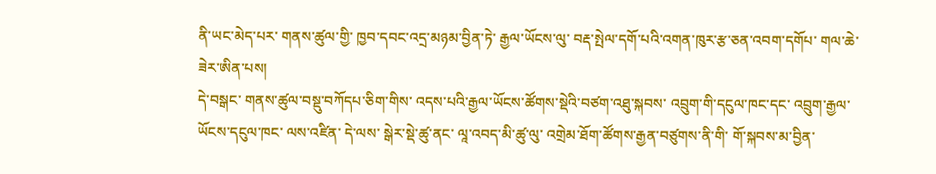ནི་ཡང་མེད་པར་ གནས་ཚུལ་གྱི་ ཁྱབ་དབང་འདྲ་མཉམ་བྱིན་ཏེ་ རྒྱལ་ཡོངས་ལུ་ བརྡ་སྤེལ་དགོ་པའི་འགན་ཁུར་རྩ་ཅན་འབག་དགོཔ་ གལ་ཆེ་ཟེར་ཨིན་པས།
དེ་བསྒང་ གནས་ཚུལ་བསྡུ་བཀོདཔ་ཅིག་གིས་ འདས་པའི་རྒྱལ་ཡོངས་ཚོགས་སྡེའི་བཙག་འཐུ་སྐབས་ འབྲུག་གི་དངུལ་ཁང་དང་ འབྲུག་རྒྱལ་ཡོངས་དངུལ་ཁང་ ལས་འཛིན་ དེ་ལས་ སྒེར་སྡེ་ཚུ་ནང་ ལཱ་འབད་མི་ཚུ་ལུ་ འགྲེམ་ཐོག་ཚོགས་རྒྱན་བཙུགས་ནི་གི་ གོ་སྐབས་མ་བྱིན་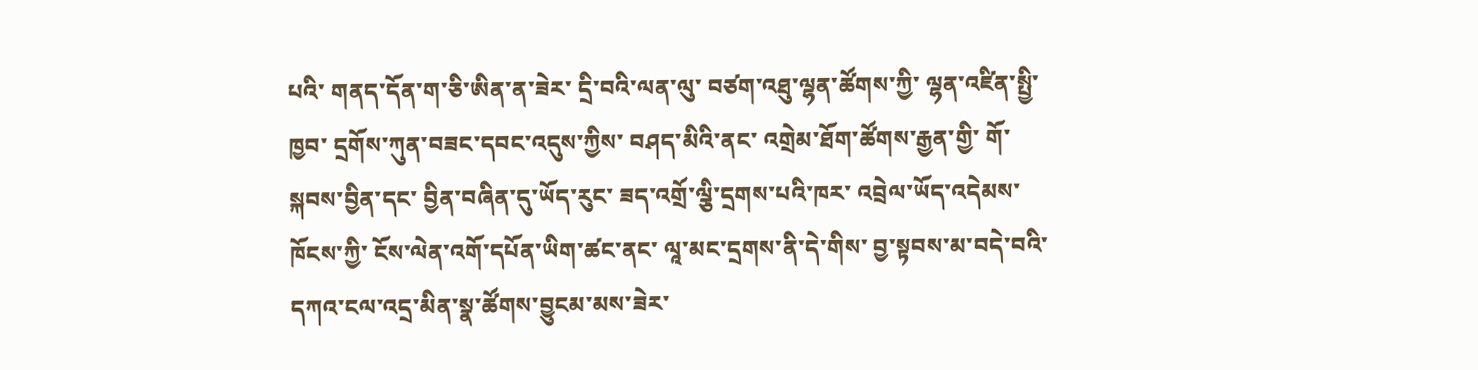པའི་ གནད་དོན་ག་ཅི་ཨིན་ན་ཟེར་ དྲི་བའི་ལན་ལུ་ བཙག་འཐུ་ལྷན་ཚོགས་ཀྱི་ ལྷན་འཛིན་སྤྱི་ཁྱབ་ དྲགོས་ཀུན་བཟང་དབང་འདུས་ཀྱིས་ བཤད་མིའི་ནང་ འགྲེམ་ཐོག་ཚོགས་རྒྱན་གྱི་ གོ་སྐབས་བྱིན་དང་ བྱིན་བཞིན་དུ་ཡོད་རུང་ ཟད་འགྲོ་ལྕི་དྲགས་པའི་ཁར་ འབྲེལ་ཡོད་འདེམས་ཁོངས་ཀྱི་ ངོས་ལེན་འགོ་དཔོན་ཡིག་ཚང་ནང་ ལཱ་མང་དྲགས་ནི་དེ་གིས་ བྱ་སྟབས་མ་བདེ་བའི་ དཀའ་ངལ་འདྲ་མིན་སྣ་ཚོགས་བྱུངམ་མས་ཟེར་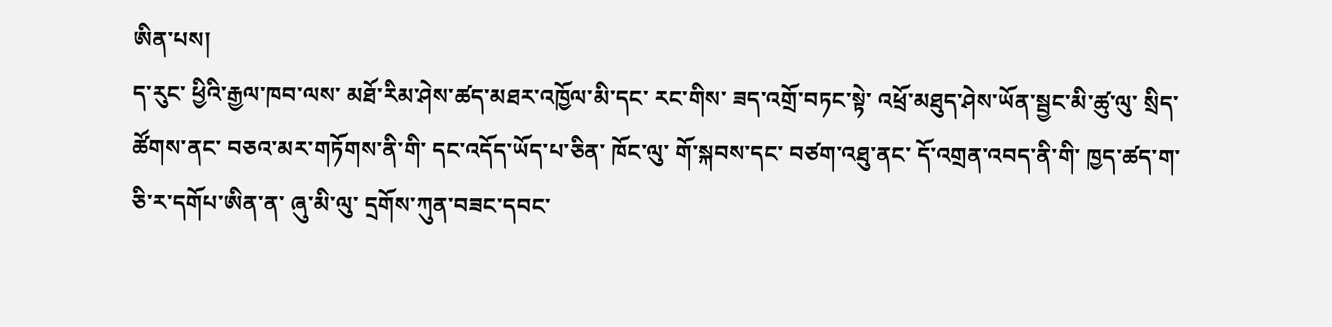ཨིན་པས།
ད་རུང་ ཕྱིའི་རྒྱལ་ཁབ་ལས་ མཐོ་རིམ་ཤེས་ཚད་མཐར་འཁྱོལ་མི་དང་ རང་གིས་ ཟད་འགྲོ་བཏང་སྟེ་ འཕྲོ་མཐུད་ཤེས་ཡོན་སྦྱང་མི་ཚུ་ལུ་ སྲིད་ཚོགས་ནང་ བཅའ་མར་གཏོགས་ནི་གི་ དང་འདོད་ཡོད་པ་ཅིན་ ཁོང་ལུ་ གོ་སྐབས་དང་ བཙག་འཐུ་ནང་ དོ་འགྲན་འབད་ནི་གི་ ཁྱད་ཚད་ག་ཅི་ར་དགོཔ་ཨིན་ན་ ཞུ་མི་ལུ་ དྲགོས་ཀུན་བཟང་དབང་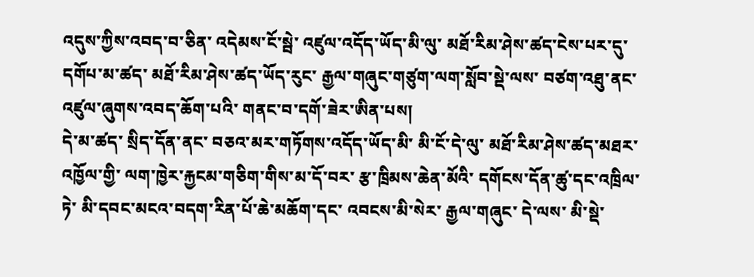འདུས་ཀྱིས་འབད་བ་ཅིན་ འདེམས་ངོ་སྦེ་ འཛུལ་འདོད་ཡོད་མི་ལུ་ མཐོ་རིམ་ཤེས་ཚད་ངེས་པར་དུ་ དགོཔ་མ་ཚད་ མཐོ་རིམ་ཤེས་ཚད་ཡོད་རུང་ རྒྱལ་གཞུང་གཙུག་ལག་སློབ་སྡེ་ལས་ བཙག་འཐུ་ནང་ འཛུལ་ཞུགས་འབད་ཆོག་པའི་ གནང་བ་དགོ་ཟེར་ཨིན་པས།
དེ་མ་ཚད་ སྲིད་དོན་ནང་ བཅའ་མར་གཏོགས་འདོད་ཡོད་མི་ མི་ངོ་དེ་ལུ་ མཐོ་རིམ་ཤེས་ཚད་མཐར་འཁྱོལ་གྱི་ ལག་ཁྱེར་རྐྱངམ་གཅིག་གིས་མ་དོ་བར་ རྩ་ཁྲིམས་ཆེན་མོའི་ དགོངས་དོན་ཚུ་དང་འཁྲིལ་ཏེ་ མི་དབང་མངའ་བདག་རིན་པོ་ཆེ་མཆོག་དང་ འབངས་མི་སེར་ རྒྱལ་གཞུང་ དེ་ལས་ མི་སྡེ་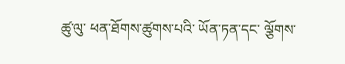ཚུ་ལུ་ ཕན་ཐོགས་ཚུགས་པའི་ ཡོན་ཏན་དང་ ལྕོགས་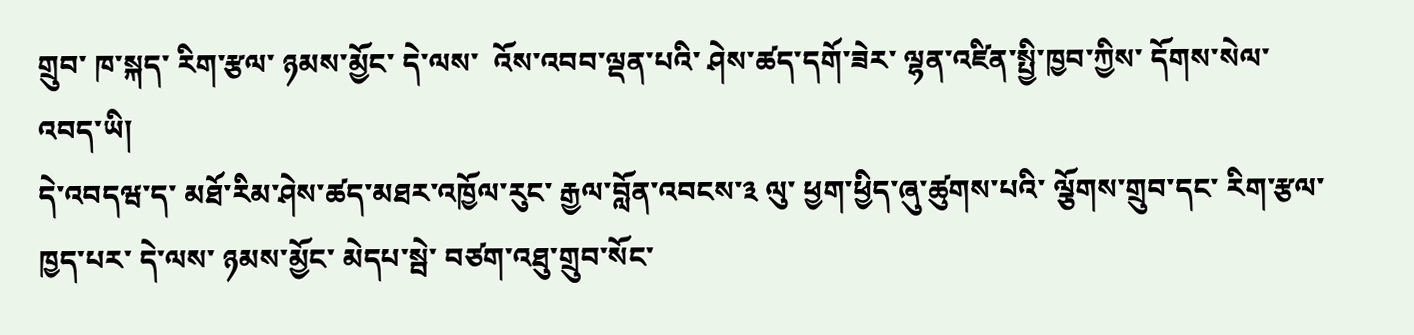གྲུབ་ ཁ་སྐད་ རིག་རྩལ་ ཉམས་མྱོང་ དེ་ལས་  འོས་འབབ་ལྡན་པའི་ ཤེས་ཚད་དགོ་ཟེར་ ལྷན་འཛིན་སྤྱི་ཁྱབ་ཀྱིས་ དོགས་སེལ་འབད་ཡི།
དེ་འབདཝ་ད་ མཐོ་རིམ་ཤེས་ཚད་མཐར་འཁྱོལ་རུང་ རྒྱལ་བློན་འབངས་༣ ལུ་ ཕྱག་ཕྱིད་ཞུ་ཚུགས་པའི་ ལྕོགས་གྲུབ་དང་ རིག་རྩལ་ ཁྱད་པར་ དེ་ལས་ ཉམས་མྱོང་ མེདཔ་སྦེ་ བཙག་འཐུ་གྲུབ་སོང་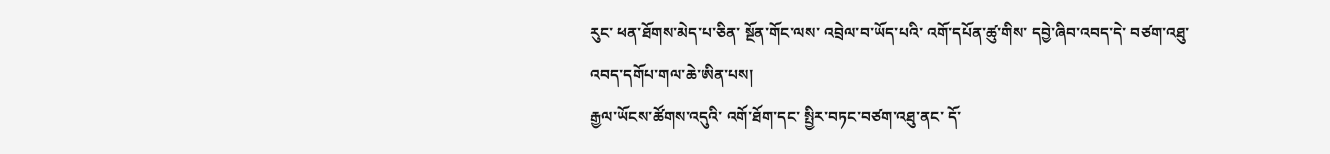རུང་ ཕན་ཐོགས་མེད་པ་ཅིན་ སྔོན་གོང་ལས་ འབྲེལ་བ་ཡོད་པའི་ འགོ་དཔོན་ཚུ་གིས་ དབྱེ་ཞིབ་འབད་དེ་ བཙག་འཐུ་འབད་དགོཔ་གལ་ཆེ་ཨིན་པས།
རྒྱལ་ཡོངས་ཚོགས་འདུའི་ འགོ་ཐོག་དང་ སྤྱིར་བཏང་བཙག་འཐུ་ནང་ དོ་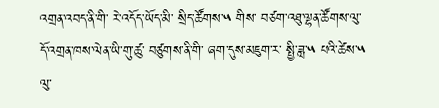འགྲན་འབད་ནི་གི་ རེ་འདོད་ཡོད་མི་ སྲིད་ཚོགས་༥ གིས་ བཙག་འཐུ་ལྷན་ཚོགས་ལུ་ དོ་འགྲན་ཁས་ལེན་ཡི་གུ་ཚུ་ བཙུགས་ནི་གི་ ཞག་དུས་མཇུག་ར་ སྤྱི་ཟླ་༥ པའི་ཚེས་༥ ལུ་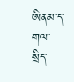ཨིནམ་ད་ གལ་སྲིད་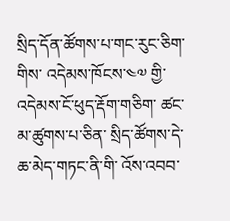སྲིད་དོན་ཚོགས་པ་གང་རུང་ཅིག་གིས་ འདེམས་ཁོངས་༤༧ གྱི་ འདེམས་ངོ་ཕུད་རྡོག་གཅིག་ ཚང་མ་ཚུགས་པ་ཅིན་ སྲིད་ཚོགས་དེ་ ཆ་མེད་གཏང་ནི་གི་ འོས་འབབ་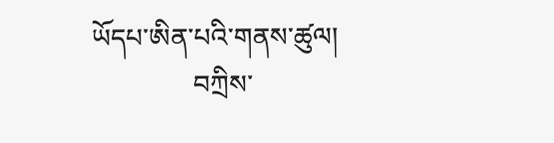ཡོདཔ་ཨིན་པའི་གནས་ཚུལ།
               བཀྲིས་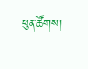ཕུན་ཚོགས།